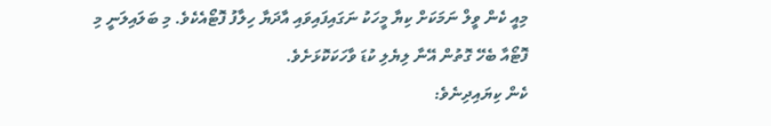މިއީ ކެން ވީލް ނަމަކަށް ކިޔާ މީހަކު ނަގައިފައިވައި އާދަޔާ ހިލާފު ފޮޓޯއެކެވެ. މި ބަލައިލަނީ މި ފޮޓޯއާ ބެހޭ ގޮތުން އޭނާ ލިޔެލި ކުޑަ ވާހަކަކޮޅަށެވެ.
ކެން ކިޔައިދިނެވެ: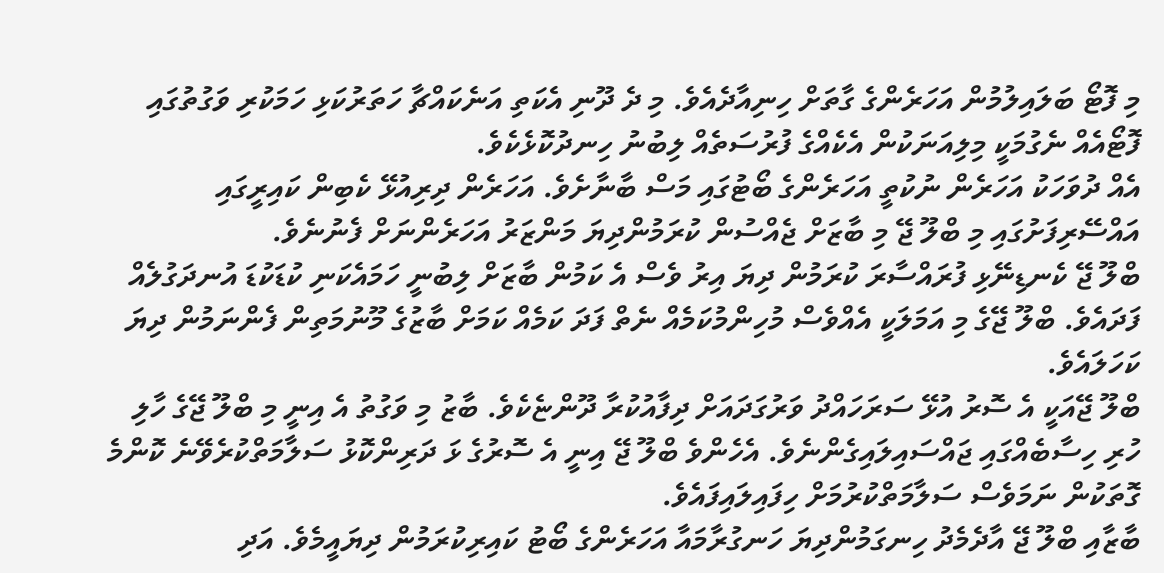މި ފޮޓޯ ބަލައިލުމުން އަހަރެންގެ ގާތަށް ހިނިއާދެއެވެ. މި ދެ ދޫނި އެކަތި އަނެކައްޗާ ހަތަރުކަޅި ހަމަކުރި ވަގުތުގައި ފޮޓޯއެއް ނެގުމަކީ މިލިއަނަކުން އެކެއްގެ ފުރުސަތެއް ލިބުނު ހިނދުކޮޅެކެވެ.
އެއް ދުވަހަކު އަހަރެން ނުކުތީ އަހަރެންގެ ބޯޓުގައި މަސް ބާނާށެވެ. އަހަރެން ދިރިއުޅޭ ކެބިން ކައިރީގައި އައްސޭރިފަށުގައި މި ބްލޫ ޖޭ މި ބާޒަށް ޖެއްސުން ކުރަމުންދިޔަ މަންޒަރު އަހަރެންނަށް ފެނުނެވެ.
ބްލޫ ޖޭ ކެނޑިނޭޅި ފުރައްސާރަ ކުރަމުން ދިޔަ އިރު ވެސް އެ ކަމުން ބާޒަށް ލިބުނީ ހަމައެކަނި ކުޑަކުޑަ އުނދަގުލެއް ފަދައެވެ. ބްލޫ ޖޭގެ މި އަމަލަކީ އެއްވެސް މުހިންމުކަމެއް ނެތް ފަދަ ކަމެއް ކަމަށް ބާޒުގެ މޫނުމަތިން ފެންނަމުން ދިޔަ ކަހަލައެވެ.
ބްލޫ ޖޭއަކީ އެ ސޮރު އުޅޭ ސަރަހައްދު ވަރުގަދައަށް ދިފާއުކުރާ ދޫންޏެކެވެ. ބާޒު މި ވަގުތު އެ އިނީ މި ބްލޫ ޖޭގެ ހާލި ހުރި ހިސާބެއްގައި ޖައްސައިލައިގެންނެވެ. އެހެންވެ ބްލޫ ޖޭ އިނީ އެ ސޮރުގެ ޅަ ދަރިންކޮޅު ސަލާމަތްކުރެވޭނެ ކޮންމެ ގޮތަކުން ނަމަވެސް ސަލާމަތްކުރުމަށް ހިފައިލައިފައެވެ.
ބާޒާއި ބްލޫ ޖޭ އާދެމެދު ހިނގަމުންދިޔަ ހަނގުރާމައާ އަހަރެންގެ ބޯޓު ކައިރިކުރަމުން ދިޔައީމެވެ. އަދި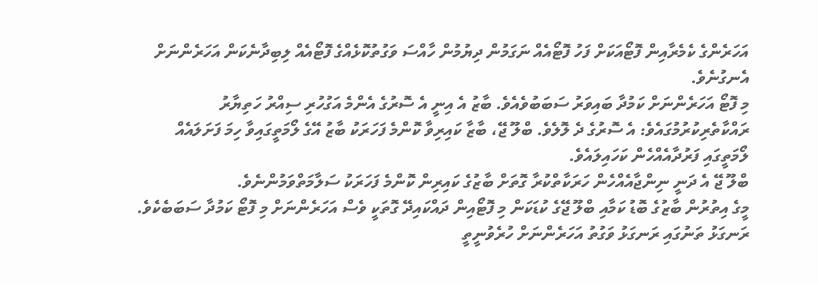އަހަރެންގެ ކެމެރާއިން ފޮޓޯއަކަށް ފަހު ފޮޓޯއެއް ނަގަމުން ދިޔުމުން ހާއްސަ ވަގުތުކޮޅެއްގެ ފޮޓޯއެއް ލިބިދާނެކަން އަހަރެންނަށް އެނގުނެވެ.
މި ފޮޓޯ އަހަރެންނަށް ކަމުދާ ބައިވަރު ސަބަބުވެއެވެ. ބާޒު އެ އިނީ އެ ސޮރުގެ އެންމެ އަގުހުރި ސިއްރު ހަތިޔާރު ރައްކާތެރިކުރުމުގައެވެ: އެ ސޮރުގެ ދެ ލޮލެވެ. ބްލޫ ޖޭ، ބާޒާ ކައިރިވާ ކޮންމެ ފަހަރަކު ބާޒު އޭގެ ލޯމަތީގައިވާ ހިމަ ފަށަލައެއް ލޯމަތީގައި ފަރުދާއެއްހެން ކަހައިލައެވެ.
ބްލޫ ޖޭ އެ ދަނީ ނިންޖާއެއްހެން ހަރަކާތްކުރާ ގޮތަށް ބާޒުގެ ކައިރިން ކޮންމެ ފަހަރަކު ސަލާމަތްވަމުންނެވެ.
މީގެ އިތުރުން ބާޒުގެ ބޮޑު ކަމާއި ބްލޫ ޖޭގެ ކުޑަކަން މި ފޮޓޯއިން ދައްކައިދޭ ގޮތަކީ ވެސް އަހަރެންނަށް މި ފޮޓޯ ކަމުދާ ސަބަބެކެވެ.
ރަނގަޅު ތަނުގައި ރަނގަޅު ވަގުތު އަހަރެންނަށް ހުރެވުނީތީ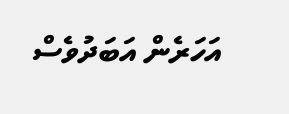އަހަރެން އަބަދުވެސް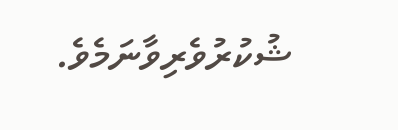ޝުކުރުވެރިވާނަމެވެ.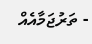- ތަރުޖަމާއެއް